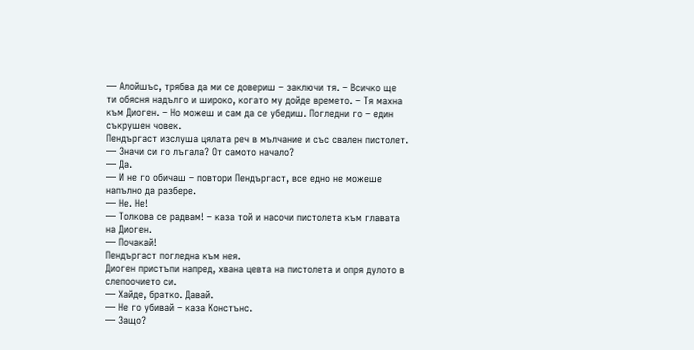— Алойшъс, трябва да ми се довериш – заключи тя. – Всичко ще ти обясня надълго и широко, когато му дойде времето. – Тя махна към Диоген. – Но можеш и сам да се убедиш. Погледни го – един съкрушен човек.
Пендъргаст изслуша цялата реч в мълчание и със свален пистолет.
— Значи си го лъгала? От самото начало?
— Да.
— И не го обичаш – повтори Пендъргаст, все едно не можеше напълно да разбере.
— Не. Не!
— Толкова се радвам! – каза той и насочи пистолета към главата на Диоген.
— Почакай!
Пендъргаст погледна към нея.
Диоген пристъпи напред, хвана цевта на пистолета и опря дулото в слепоочието си.
— Хайде, братко. Давай.
— Не го убивай – каза Констънс.
— Защо?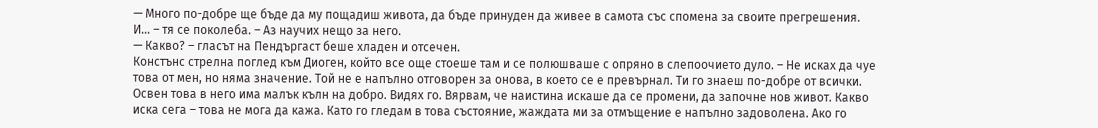— Много по-добре ще бъде да му пощадиш живота, да бъде принуден да живее в самота със спомена за своите прегрешения. И… – тя се поколеба. – Аз научих нещо за него.
— Какво? – гласът на Пендъргаст беше хладен и отсечен.
Констънс стрелна поглед към Диоген, който все още стоеше там и се полюшваше с опряно в слепоочието дуло. – Не исках да чуе това от мен, но няма значение. Той не е напълно отговорен за онова, в което се е превърнал. Ти го знаеш по-добре от всички. Освен това в него има малък кълн на добро. Видях го. Вярвам, че наистина искаше да се промени, да започне нов живот. Какво иска сега – това не мога да кажа. Като го гледам в това състояние, жаждата ми за отмъщение е напълно задоволена. Ако го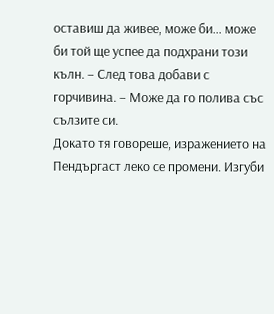оставиш да живее, може би… може би той ще успее да подхрани този кълн. – След това добави с горчивина. – Може да го полива със сълзите си.
Докато тя говореше, изражението на Пендъргаст леко се промени. Изгуби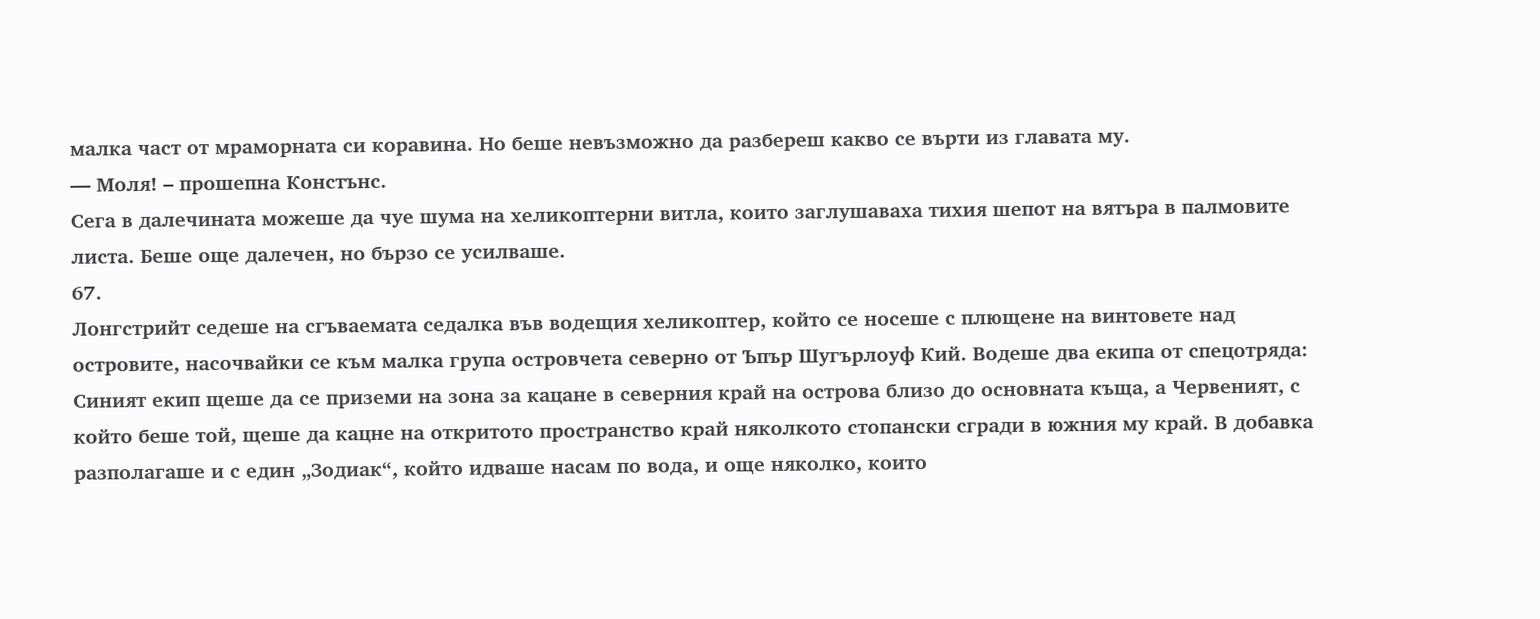малка част от мраморната си коравина. Но беше невъзможно да разбереш какво се върти из главата му.
— Моля! – прошепна Констънс.
Сега в далечината можеше да чуе шума на хеликоптерни витла, които заглушаваха тихия шепот на вятъра в палмовите листа. Беше още далечен, но бързо се усилваше.
67.
Лонгстрийт седеше на сгъваемата седалка във водещия хеликоптер, който се носеше с плющене на винтовете над островите, насочвайки се към малка група островчета северно от Ъпър Шугърлоуф Кий. Водеше два екипа от спецотряда: Синият екип щеше да се приземи на зона за кацане в северния край на острова близо до основната къща, а Червеният, с който беше той, щеше да кацне на откритото пространство край няколкото стопански сгради в южния му край. В добавка разполагаше и с един „Зодиак“, който идваше насам по вода, и още няколко, които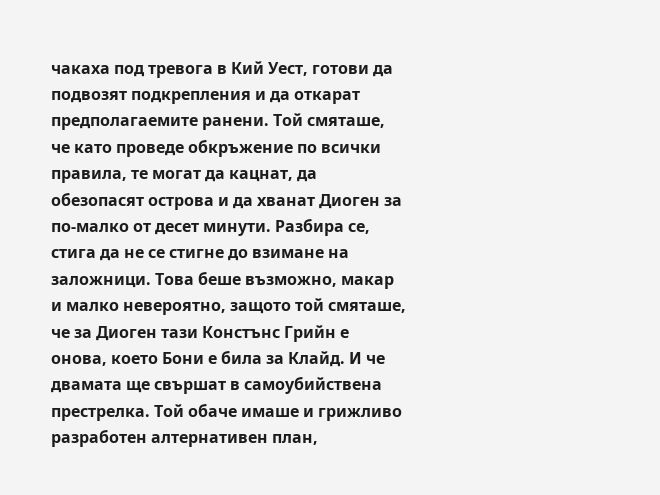чакаха под тревога в Кий Уест, готови да подвозят подкрепления и да откарат предполагаемите ранени. Той смяташе, че като проведе обкръжение по всички правила, те могат да кацнат, да обезопасят острова и да хванат Диоген за по-малко от десет минути. Разбира се, стига да не се стигне до взимане на заложници. Това беше възможно, макар и малко невероятно, защото той смяташе, че за Диоген тази Констънс Грийн е онова, което Бони е била за Клайд. И че двамата ще свършат в самоубийствена престрелка. Той обаче имаше и грижливо разработен алтернативен план,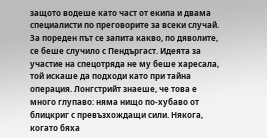защото водеше като част от екипа и двама специалисти по преговорите за всеки случай.
За пореден път се запита какво, по дяволите, се беше случило с Пендъргаст. Идеята за участие на спецотряда не му беше харесала, той искаше да подходи като при тайна операция. Лонгстрийт знаеше, че това е много глупаво: няма нищо по-хубаво от блицкриг с превъзхождащи сили. Някога, когато бяха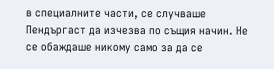в специалните части, се случваше Пендъргаст да изчезва по същия начин. Не се обаждаше никому само за да се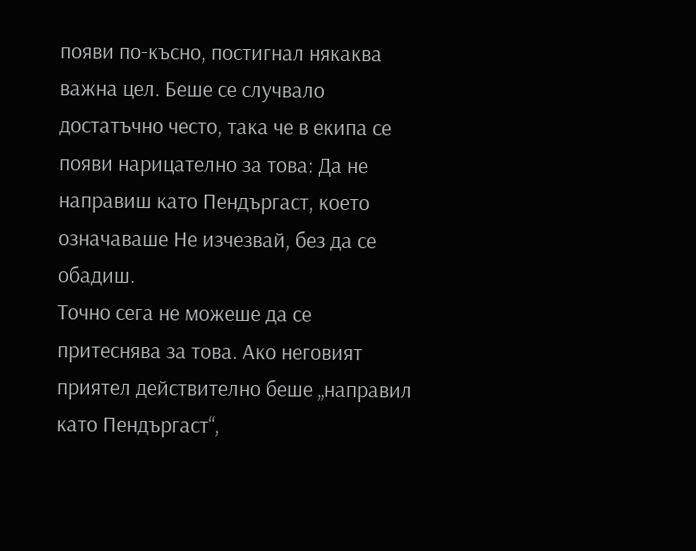появи по-късно, постигнал някаква важна цел. Беше се случвало достатъчно често, така че в екипа се появи нарицателно за това: Да не направиш като Пендъргаст, което означаваше Не изчезвай, без да се обадиш.
Точно сега не можеше да се притеснява за това. Ако неговият приятел действително беше „направил като Пендъргаст“,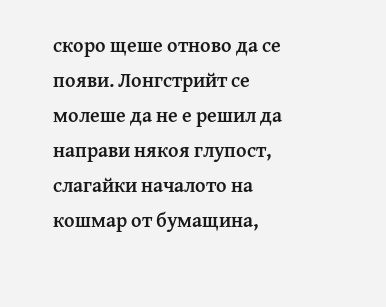скоро щеше отново да се появи. Лонгстрийт се молеше да не е решил да направи някоя глупост, слагайки началото на кошмар от бумащина,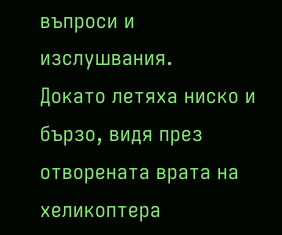въпроси и изслушвания.
Докато летяха ниско и бързо, видя през отворената врата на хеликоптера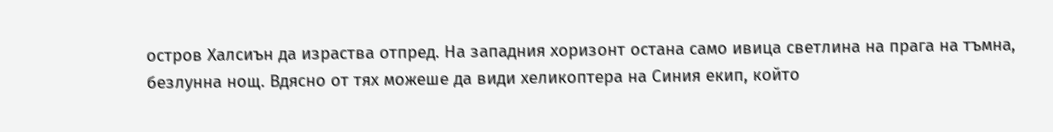остров Халсиън да израства отпред. На западния хоризонт остана само ивица светлина на прага на тъмна, безлунна нощ. Вдясно от тях можеше да види хеликоптера на Синия екип, който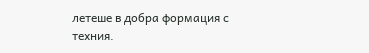летеше в добра формация с техния.